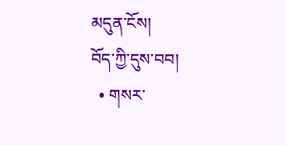མདུན་ངོས།
བོད་ཀྱི་དུས་བབ།
  • གསར་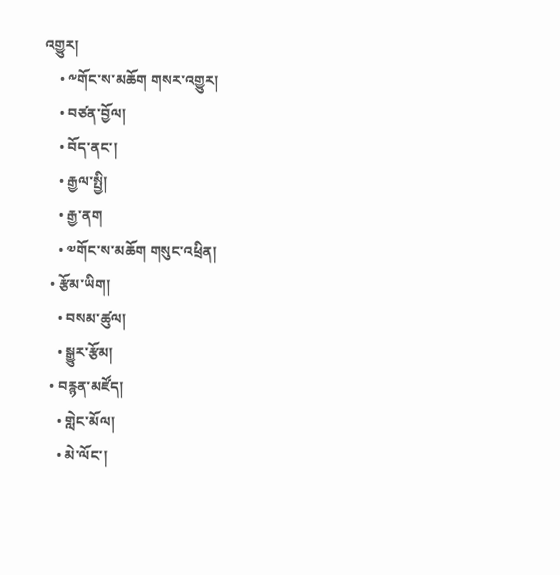འགྱུར།
    • ༸གོང་ས་མཆོག གསར་འགྱུར།
    • བཙན་བྱོལ།
    • བོད་ནང་།
    • རྒྱལ་སྤྱི།
    • རྒྱ་ནག
    • ༧གོང་ས་མཆོག གསུང་འཕྲིན།
  • རྩོམ་ཡིག།
    • བསམ་ཚུལ།
    • སྒྱུར་རྩོམ།
  • བརྙན་མཛོད།
    • གླེང་མོལ།
    • མེ་ལོང་།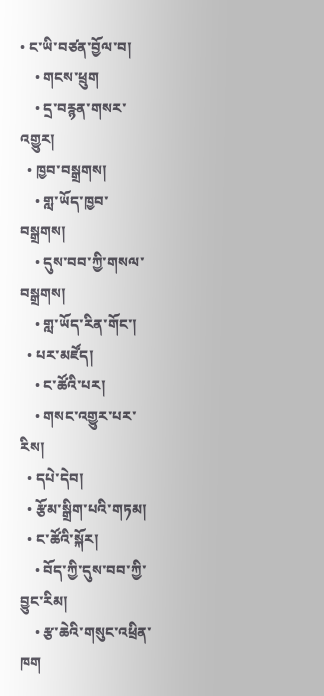• ང་ཡི་བཙན་བྱོལ་བ།
    • གངས་ཕྲུག
    • དྲ་བརྙན་གསར་འགྱུར།
  • ཁྱབ་བསྒྲགས།
    • གླ་ཡོད་ཁྱབ་བསྒྲགས།
    • དུས་བབ་ཀྱི་གསལ་བསྒྲགས།
    • གླ་ཡོད་རིན་གོང་།
  • པར་མཛོད།
    • ང་ཚོའི་པར།
    • གསང་འགྱུར་པར་རིས།
  • དཔེ་དེབ།
  • རྩོམ་སྒྲིག་པའི་གཏམ།
  • ང་ཚོའི་སྐོར།
    • བོད་ཀྱི་དུས་བབ་ཀྱི་བྱུང་རིམ།
    • རྩ་ཆེའི་གསུང་འཕྲིན་ཁག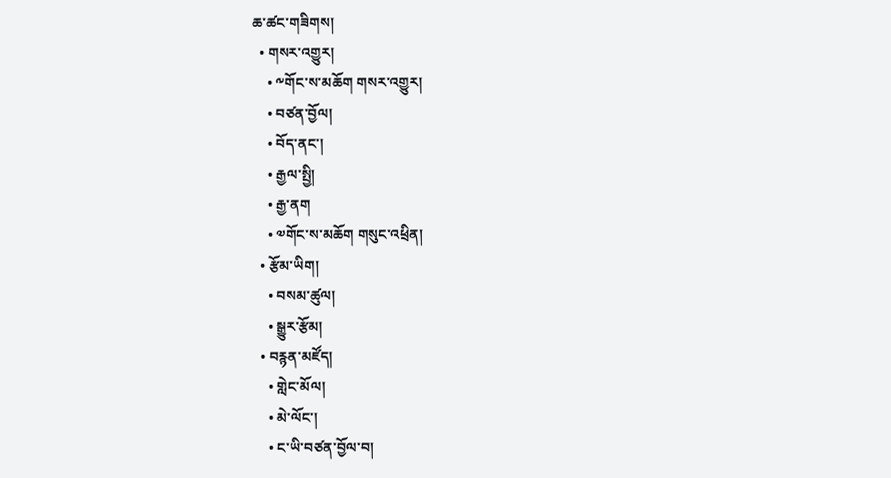ཆ་ཚང་གཟིགས།
  • གསར་འགྱུར།
    • ༸གོང་ས་མཆོག གསར་འགྱུར།
    • བཙན་བྱོལ།
    • བོད་ནང་།
    • རྒྱལ་སྤྱི།
    • རྒྱ་ནག
    • ༧གོང་ས་མཆོག གསུང་འཕྲིན།
  • རྩོམ་ཡིག།
    • བསམ་ཚུལ།
    • སྒྱུར་རྩོམ།
  • བརྙན་མཛོད།
    • གླེང་མོལ།
    • མེ་ལོང་།
    • ང་ཡི་བཙན་བྱོལ་བ།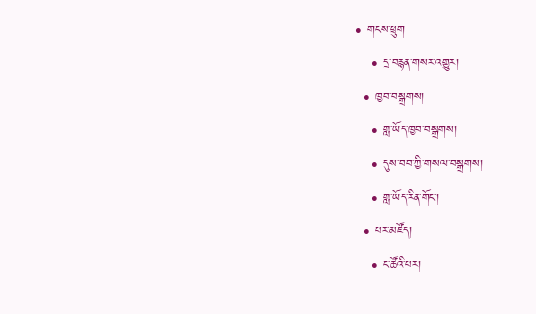• གངས་ཕྲུག
    • དྲ་བརྙན་གསར་འགྱུར།
  • ཁྱབ་བསྒྲགས།
    • གླ་ཡོད་ཁྱབ་བསྒྲགས།
    • དུས་བབ་ཀྱི་གསལ་བསྒྲགས།
    • གླ་ཡོད་རིན་གོང་།
  • པར་མཛོད།
    • ང་ཚོའི་པར།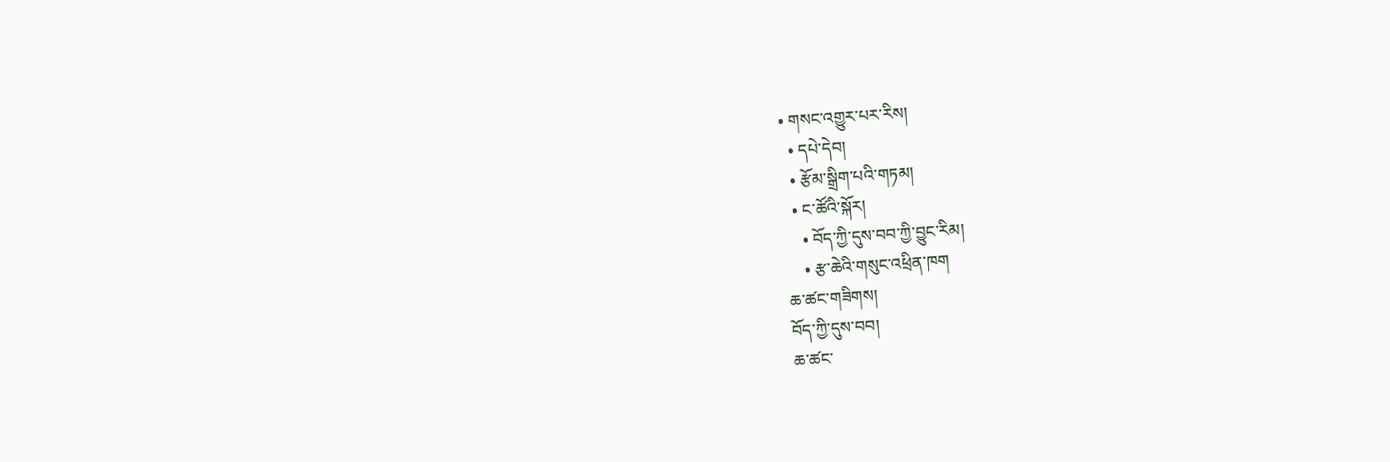• གསང་འགྱུར་པར་རིས།
  • དཔེ་དེབ།
  • རྩོམ་སྒྲིག་པའི་གཏམ།
  • ང་ཚོའི་སྐོར།
    • བོད་ཀྱི་དུས་བབ་ཀྱི་བྱུང་རིམ།
    • རྩ་ཆེའི་གསུང་འཕྲིན་ཁག
ཆ་ཚང་གཟིགས།
བོད་ཀྱི་དུས་བབ།
ཆ་ཚང་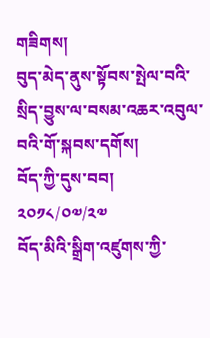གཟིགས།
བུད་མེད་ནུས་སྟོབས་སྤེལ་བའི་སྲིད་བྱུས་ལ་བསམ་འཆར་འབུལ་བའི་གོ་སྐབས་དགོས།
བོད་ཀྱི་དུས་བབ།
༢༠༡༨/༠༧/༢༧
བོད་མིའི་སྒྲིག་འཛུགས་ཀྱི་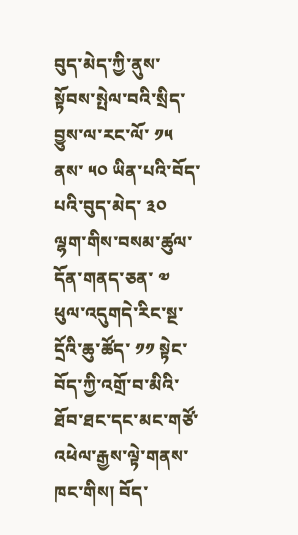བུད་མེད་ཀྱི་ནུས་སྟོབས་སྤེལ་བའི་སྲིད་བྱུས་ལ་རང་ལོ་ ༡༥ ནས་ ༥༠ ཡིན་པའི་བོད་པའི་བུད་མེད་ ༣༠ ལྷག་གིས་བསམ་ཚུལ་དོན་གནད་ཅན་ ༧ ཕུལ་འདུགདེ་རིང་སྔ་དྲོའི་ཆུ་ཚོད་ ༡༡ སྟེང་བོད་ཀྱི་འགྲོ་བ་མིའི་ཐོབ་ཐང་དང་མང་གཙོ་འཕེལ་རྒྱས་ལྟེ་གནས་ཁང་གིས། བོད་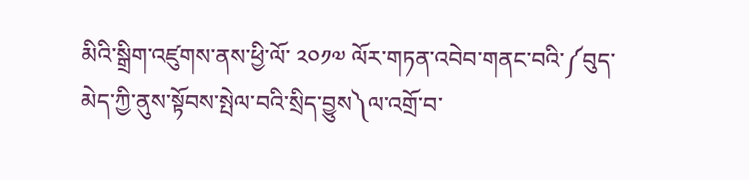མིའི་སྒྲིག་འཛུགས་ནས་ཕྱི་ལོ་ ༢༠༡༧ ལོར་གཏན་འབེབ་གནང་བའི་༼བུད་མེད་ཀྱི་ནུས་སྟོབས་སྤེལ་བའི་སྲིད་བྱུས༽ལ་འགྲོ་བ་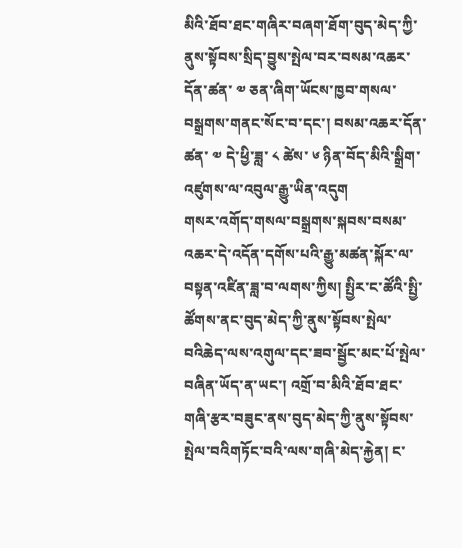མིའི་ཐོབ་ཐང་གཞིར་བཞག་ཐོག་བུད་མེད་ཀྱི་ནུས་སྟོབས་སྲིད་བྱུས་སྤེལ་བར་བསམ་འཆར་དོན་ཚན་ ༧ ཅན་ཞིག་ཡོངས་ཁྱབ་གསལ་བསྒྲགས་གནང་སོང་བ་དང་། བསམ་འཆར་དོན་ཚན་ ༧ དེ་ཕྱི་ཟླ་ ༨ ཚེས་ ༦ ཉིན་བོད་མིའི་སྒྲིག་འཛུགས་ལ་འབུལ་རྒྱུ་ཡིན་འདུག
གསར་འགོད་གསལ་བསྒྲགས་སྐབས་བསམ་འཆར་དེ་འདོན་དགོས་པའི་རྒྱུ་མཚན་སྐོར་ལ་བསྟན་འཛིན་ཟླ་བ་ལགས་ཀྱིས། སྤྱིར་ང་ཚོའི་སྤྱི་ཚོགས་ནང་བུད་མེད་ཀྱི་ནུས་སྟོབས་སྤེལ་བའིཆེད་ལས་འགུལ་དང་ཟབ་སྦྱོང་མང་པོ་སྤེལ་བཞིན་ཡོད་ན་ཡང་། འགྲོ་བ་མིའི་ཐོབ་ཐང་གཞི་རྩར་བཟུང་ནས་བུད་མེད་ཀྱི་ནུས་སྟོབས་སྤེལ་བའིགཏོང་བའི་ལས་གཞི་མེད་རྐྱེན། ང་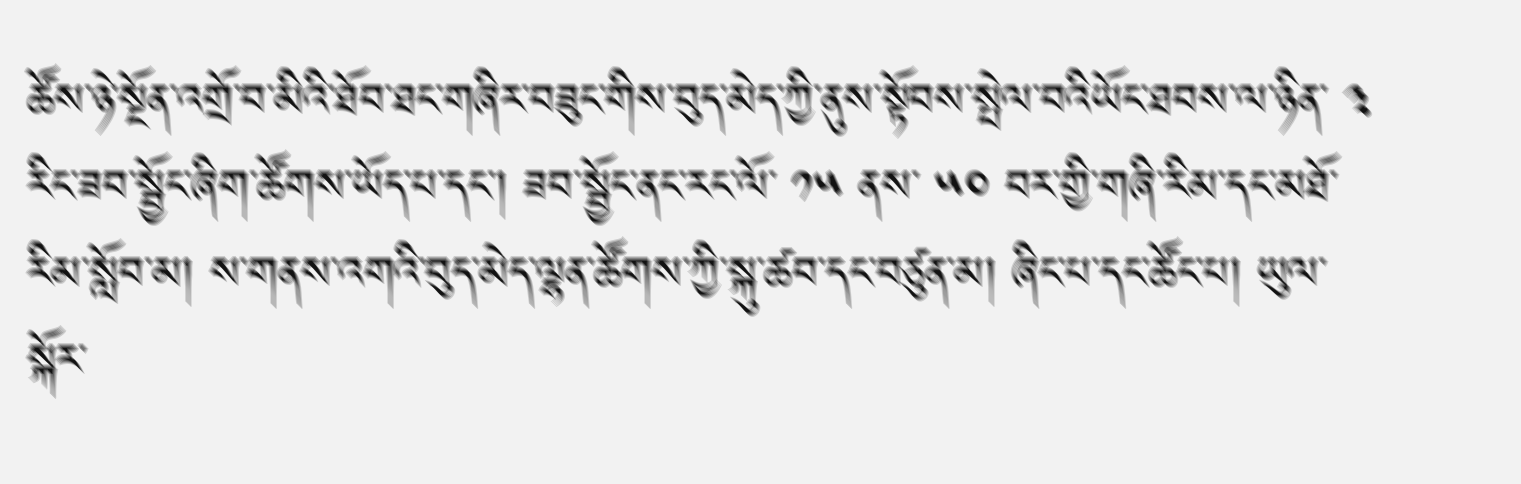ཚོས་ཉེ་སྔོན་འགྲོ་བ་མིའི་ཐོབ་ཐང་གཞིར་བཟུང་གིས་བུད་མེད་ཀྱི་ནུས་སྟོབས་སྤེལ་བའིཡོང་ཐབས་ལ་ཉིན་ ༣ རིང་ཟབ་སྦྱོང་ཞིག་ཚོགས་ཡོད་པ་དང་། ཟབ་སྦྱོང་ནང་རང་ལོ་ ༡༥ ནས་ ༥༠ བར་གྱི་གཞི་རིམ་དང་མཐོ་རིམ་སློབ་མ། ས་གནས་འགའི་བུད་མེད་ལྷན་ཚོགས་ཀྱི་སྐུ་ཚབ་དང་བཙུན་མ། ཞིང་པ་དང་ཚོང་པ། ཡུལ་སྐོར་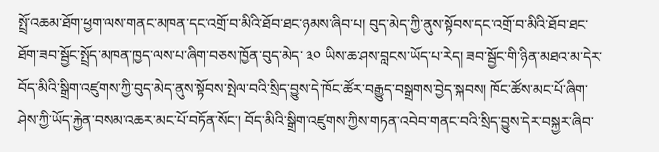སྤྲོ་འཆམ་ཐོག་ཕྱག་ལས་གནང་མཁན་དང་འགྲོ་བ་མིའི་ཐོབ་ཐང་ཉམས་ཞིབ་པ། བུད་མེད་ཀྱི་ནུས་སྟོབས་དང་འགྲོ་བ་མིའི་ཐོབ་ཐང་ཐོག་ཟབ་སྦྱོང་སྤྲོད་མཁན་ཁྱད་ལས་པ་ཞིག་བཅས་ཁྱོན་བུད་མེད་ ༣༠ ཡིས་ཆ་ཤས་བླངས་ཡོད་པ་རེད། ཟབ་སྦྱོང་གི་ཉིན་མཐའ་མ་དེར་བོད་མིའི་སྒྲིག་འཛུགས་ཀྱི་བུད་མེད་ནུས་སྟོབས་སྤེལ་བའི་སྲིད་བྱུས་དེ་ཁོང་ཚོར་བརྒྱུད་བསྒྲགས་བྱེད་སྐབས། ཁོང་ཚོས་མང་པོ་ཞིག་ཤེས་ཀྱི་ཡོད་རྐྱེན་བསམ་འཆར་མང་པོ་བཏོན་སོང་། བོད་མིའི་སྒྲིག་འཛུགས་ཀྱིས་གཏན་འབེབ་གནང་བའི་སྲིད་བྱུས་དེར་བསྐྱར་ཞིབ་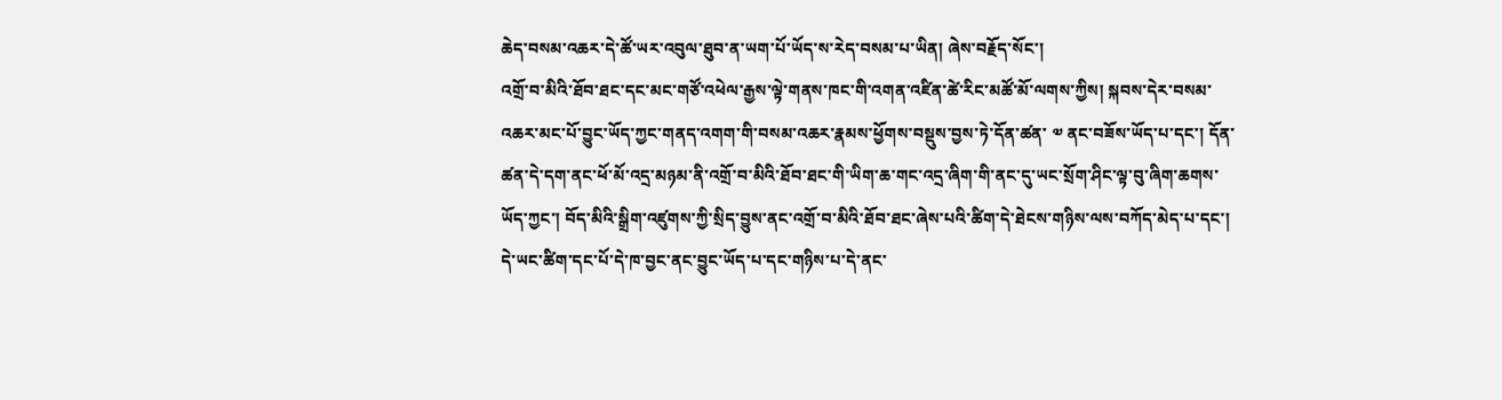ཆེད་བསམ་འཆར་དེ་ཚོ་ཡར་འབུལ་ཐུབ་ན་ཡག་པོ་ཡོད་ས་རེད་བསམ་པ་ཡིན། ཞེས་བརྗོད་སོང་།
འགྲོ་བ་མིའི་ཐོབ་ཐང་དང་མང་གཙོ་འཕེལ་རྒྱས་ལྟེ་གནས་ཁང་གི་འགན་འཛིན་ཚེ་རིང་མཚོ་མོ་ལགས་ཀྱིས། སྐབས་དེར་བསམ་འཆར་མང་པོ་བྱུང་ཡོད་ཀྱང་གནད་འགག་གི་བསམ་འཆར་རྣམས་ཕྱོགས་བསྡུས་བྱས་ཏེ་དོན་ཚན་ ༧ ནང་བཟོས་ཡོད་པ་དང་། དོན་ཚན་དེ་དག་ནང་ཕོ་མོ་འདྲ་མཉམ་ནི་འགྲོ་བ་མིའི་ཐོབ་ཐང་གི་ཡིག་ཆ་གང་འདྲ་ཞིག་གི་ནང་དུ་ཡང་སྲོག་ཤིང་ལྟ་བུ་ཞིག་ཆགས་ཡོད་ཀྱང་། བོད་མིའི་སྒྲིག་འཛུགས་ཀྱི་སྲིད་བྱུས་ནང་འགྲོ་བ་མིའི་ཐོབ་ཐང་ཞེས་པའི་ཚིག་དེ་ཐེངས་གཉིས་ལས་བཀོད་མེད་པ་དང་། དེ་ཡང་ཚིག་དང་པོ་དེ་ཁ་བྱང་ནང་བྱུང་ཡོད་པ་དང་གཉིས་པ་དེ་ནང་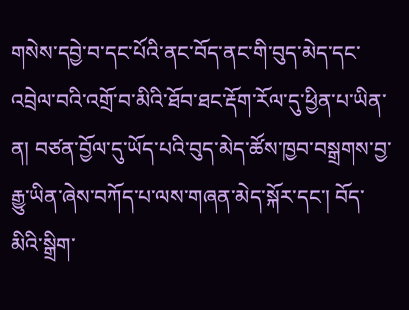གསེས་དབྱེ་བ་དང་པོའི་ནང་བོད་ནང་གི་བུད་མེད་དང་འབྲེལ་བའི་འགྲོ་བ་མིའི་ཐོབ་ཐང་རྡོག་རོལ་དུ་ཕྱིན་པ་ཡིན་ན། བཙན་བྱོལ་དུ་ཡོད་པའི་བུད་མེད་ཚོས་ཁྱབ་བསྒྲགས་བྱ་རྒྱུ་ཡིན་ཞེས་བཀོད་པ་ལས་གཞན་མེད་སྐོར་དང་། བོད་མིའི་སྒྲིག་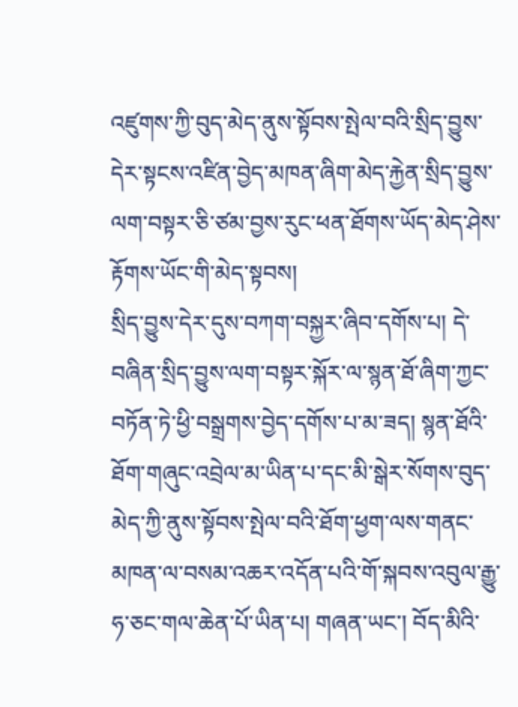འཛུགས་ཀྱི་བུད་མེད་ནུས་སྟོབས་སྤེལ་བའི་སྲིད་བྱུས་དེར་སྟངས་འཛིན་བྱེད་མཁན་ཞིག་མེད་རྐྱེན་སྲིད་བྱུས་ལག་བསྟར་ཅི་ཙམ་བྱས་རུང་ཕན་ཐོགས་ཡོད་མེད་ཤེས་རྟོགས་ཡོང་གི་མེད་སྟབས།
སྲིད་བྱུས་དེར་དུས་བཀག་བསྐྱར་ཞིབ་དགོས་པ། དེ་བཞིན་སྲིད་བྱུས་ལག་བསྟར་སྐོར་ལ་སྙན་ཐོ་ཞིག་ཀྱང་བཏོན་ཏེ་ཕྱི་བསྒྲགས་བྱེད་དགོས་པ་མ་ཟད། སྙན་ཐོའི་ཐོག་གཞུང་འབྲེལ་མ་ཡིན་པ་དང་མི་སྒེར་སོགས་བུད་མེད་ཀྱི་ནུས་སྟོབས་སྤེལ་བའི་ཐོག་ཕྱག་ལས་གནང་མཁན་ལ་བསམ་འཆར་འདོན་པའི་གོ་སྐབས་འབུལ་རྒྱུ་ཧ་ཅང་གལ་ཆེན་པོ་ཡིན་པ། གཞན་ཡང་། བོད་མིའི་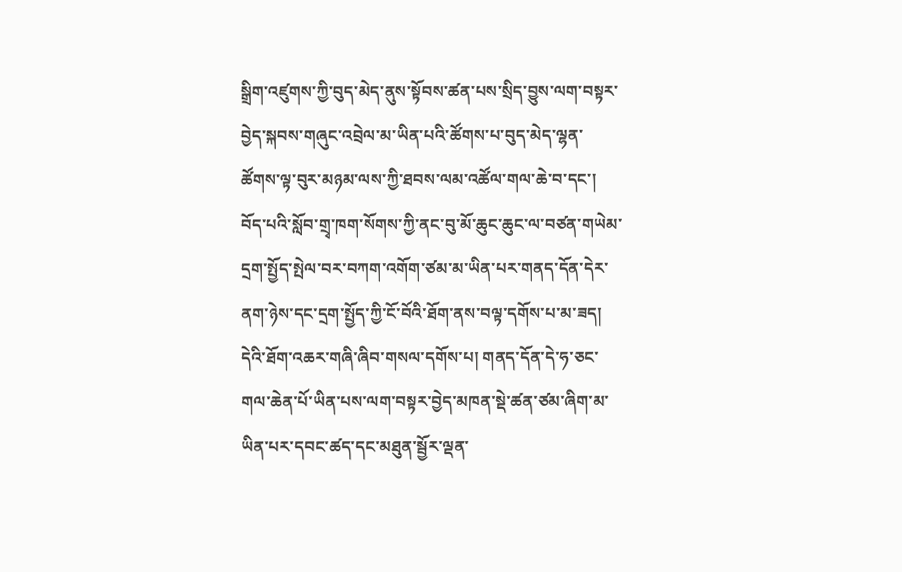སྒྲིག་འཛུགས་ཀྱི་བུད་མེད་ནུས་སྟོབས་ཚན་པས་སྲིད་བྱུས་ལག་བསྟར་བྱེད་སྐབས་གཞུང་འབྲེལ་མ་ཡིན་པའི་ཚོགས་པ་བུད་མེད་ལྷན་ཚོགས་ལྟ་བུར་མཉམ་ལས་ཀྱི་ཐབས་ལམ་འཚོལ་གལ་ཆེ་བ་དང་། བོད་པའི་སློབ་གྲྭ་ཁག་སོགས་ཀྱི་ནང་བུ་མོ་ཆུང་ཆུང་ལ་བཙན་གཡེམ་དྲག་སྤྱོད་སྤེལ་བར་བཀག་འགོག་ཙམ་མ་ཡིན་པར་གནད་དོན་དེར་ནག་ཉེས་དང་དྲག་སྤྱོད་ཀྱི་ངོ་བོའི་ཐོག་ནས་བལྟ་དགོས་པ་མ་ཟད། དེའི་ཐོག་འཆར་གཞི་ཞིབ་གསལ་དགོས་པ། གནད་དོན་དེ་ཧ་ཅང་གལ་ཆེན་པོ་ཡིན་པས་ལག་བསྟར་བྱེད་མཁན་སྡེ་ཚན་ཙམ་ཞིག་མ་ཡིན་པར་དབང་ཚད་དང་མཐུན་སྦྱོར་ལྡན་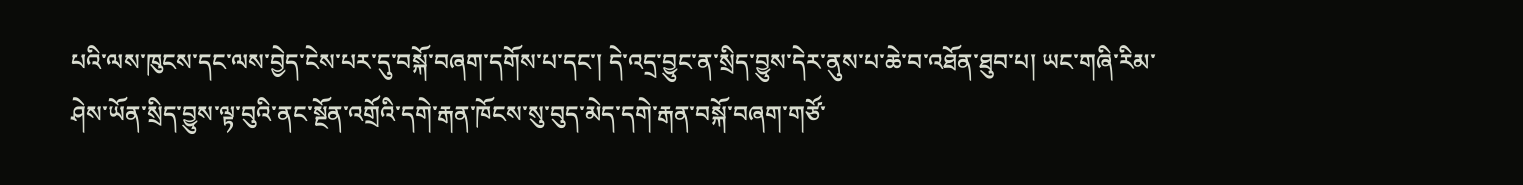པའི་ལས་ཁུངས་དང་ལས་བྱེད་ངེས་པར་དུ་བསྐོ་བཞག་དགོས་པ་དང་། དེ་འདྲ་བྱུང་ན་སྲིད་བྱུས་དེར་ནུས་པ་ཆེ་བ་འཐོན་ཐུབ་པ། ཡང་གཞི་རིམ་ཤེས་ཡོན་སྲིད་བྱུས་ལྟ་བུའི་ནང་སྔོན་འགྲོའི་དགེ་རྒན་ཁོངས་སུ་བུད་མེད་དགེ་རྒན་བསྐོ་བཞག་གཙོ་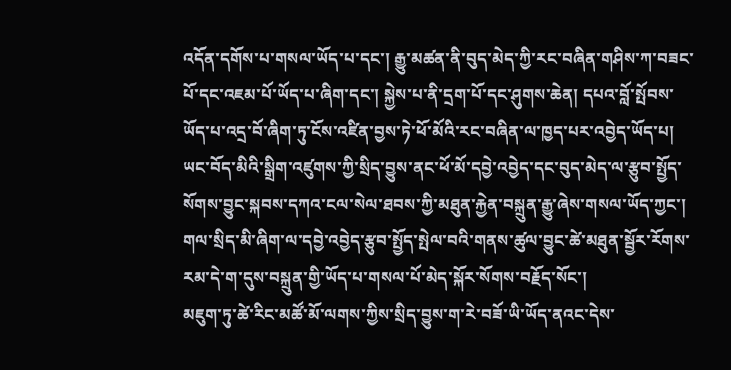འདོན་དགོས་པ་གསལ་ཡོད་པ་དང་། རྒྱུ་མཚན་ནི་བུད་མེད་ཀྱི་རང་བཞིན་གཤིས་ཀ་བཟང་པོ་དང་འཇམ་པོ་ཡོད་པ་ཞིག་དང་། སྐྱེས་པ་ནི་དྲག་པོ་དང་ཤུགས་ཆེན། དཔའ་བློ་སྤོབས་ཡོད་པ་འདྲ་བོ་ཞིག་ཏུ་ངོས་འཛིན་བྱས་ཏེ་ཕོ་མོའི་རང་བཞིན་ལ་ཁྱད་པར་འབྱེད་ཡོད་པ། ཡང་བོད་མིའི་སྒྲིག་འཛུགས་ཀྱི་སྲིད་བྱུས་ནང་ཕོ་མོ་དབྱེ་འབྱེད་དང་བུད་མེད་ལ་རྩུབ་སྤྱོད་སོགས་བྱུང་སྐབས་དཀའ་ངལ་སེལ་ཐབས་ཀྱི་མཐུན་རྐྱེན་བསྐྲུན་རྒྱུ་ཞེས་གསལ་ཡོད་ཀྱང་། གལ་སྲིད་མི་ཞིག་ལ་དབྱེ་འབྱེད་རྩུབ་སྤྱོད་སྤེལ་བའི་གནས་ཚུལ་བྱུང་ཚེ་མཐུན་སྦྱོར་རོགས་རམ་དེ་ག་དུས་བསྐྲུན་གྱི་ཡོད་པ་གསལ་པོ་མེད་སྐོར་སོགས་བརྗོད་སོང་།
མཇུག་ཏུ་ཚེ་རིང་མཚོ་མོ་ལགས་ཀྱིས་སྲིད་བྱུས་ག་རེ་བཟོ་ཡི་ཡོད་ནའང་དེས་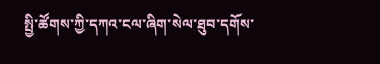སྤྱི་ཚོགས་ཀྱི་དཀའ་ངལ་ཞིག་སེལ་ཐུབ་དགོས་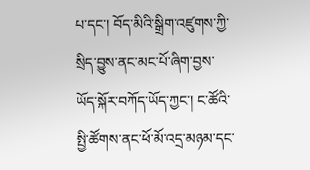པ་དང་། བོད་མིའི་སྒྲིག་འཛུགས་ཀྱི་སྲིད་བྱུས་ནང་མང་པོ་ཞིག་བྱས་ཡོད་སྐོར་བཀོད་ཡོད་ཀྱང་། ང་ཚོའི་སྤྱི་ཚོགས་ནང་ཕོ་མོ་འདྲ་མཉམ་དང་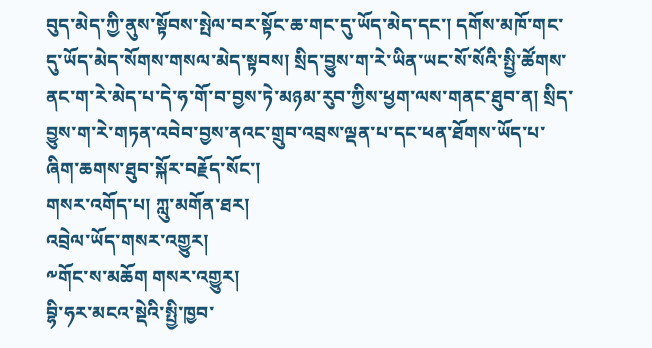བུད་མེད་ཀྱི་ནུས་སྟོབས་སྤེལ་བར་སྟོང་ཆ་གང་དུ་ཡོད་མེད་དང་། དགོས་མཁོ་གང་དུ་ཡོད་མེད་སོགས་གསལ་མེད་སྟབས། སྲིད་བྱུས་ག་རེ་ཡིན་ཡང་སོ་སོའི་སྤྱི་ཚོགས་ནང་ག་རེ་མེད་པ་དེ་ཧ་གོ་བ་བྱས་ཏེ་མཉམ་རུབ་ཀྱིས་ཕྱག་ལས་གནང་ཐུབ་ན། སྲིད་བྱུས་ག་རེ་གཏན་འབེབ་བྱས་ནའང་གྲུབ་འབྲས་ལྡན་པ་དང་ཕན་ཐོགས་ཡོད་པ་ཞིག་ཆགས་ཐུབ་སྐོར་བརྗོད་སོང་།
གསར་འགོད་པ། ཀླུ་མགོན་ཐར།
འབྲེལ་ཡོད་གསར་འགྱུར།
༸གོང་ས་མཆོག གསར་འགྱུར།
བྷི་ཧར་མངའ་སྡེའི་སྤྱི་ཁྱབ་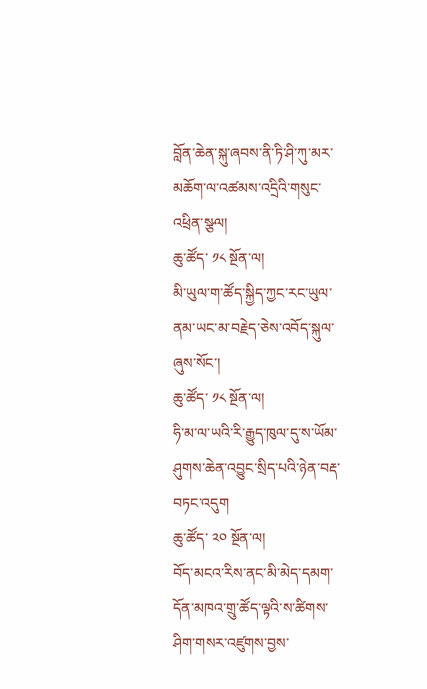བློན་ཆེན་སྐུ་ཞབས་ནི་ཏི་ཤི་ཀུ་མར་མཆོག་ལ་འཚམས་འདྲིའི་གསུང་འཕྲིན་སྩལ།
ཆུ་ཚོད་ ༡༨ སྔོན་ལ།
མི་ཡུལ་ག་ཚོད་སྐྱིད་ཀྱང་རང་ཡུལ་ནམ་ཡང་མ་བརྗེད་ཅེས་འབོད་སྐུལ་ཞུས་སོང་།
ཆུ་ཚོད་ ༡༨ སྔོན་ལ།
ཧི་མ་ལ་ཡའི་རི་རྒྱུད་ཁུལ་དུ་ས་ཡོམ་ཤུགས་ཆེན་འབྱུང་སྲིད་པའི་ཉེན་བརྡ་བཏང་འདུག
ཆུ་ཚོད་ ༢༠ སྔོན་ལ།
བོད་མངའ་རིས་ནང་མི་མེད་དམག་དོན་མཁའ་གྲུ་ཚོད་ལྟའི་ས་ཚིགས་ཤིག་གསར་འཛུགས་བྱས་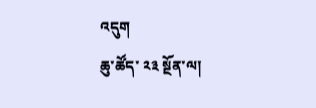འདུག
ཆུ་ཚོད་ ༢༣ སྔོན་ལ།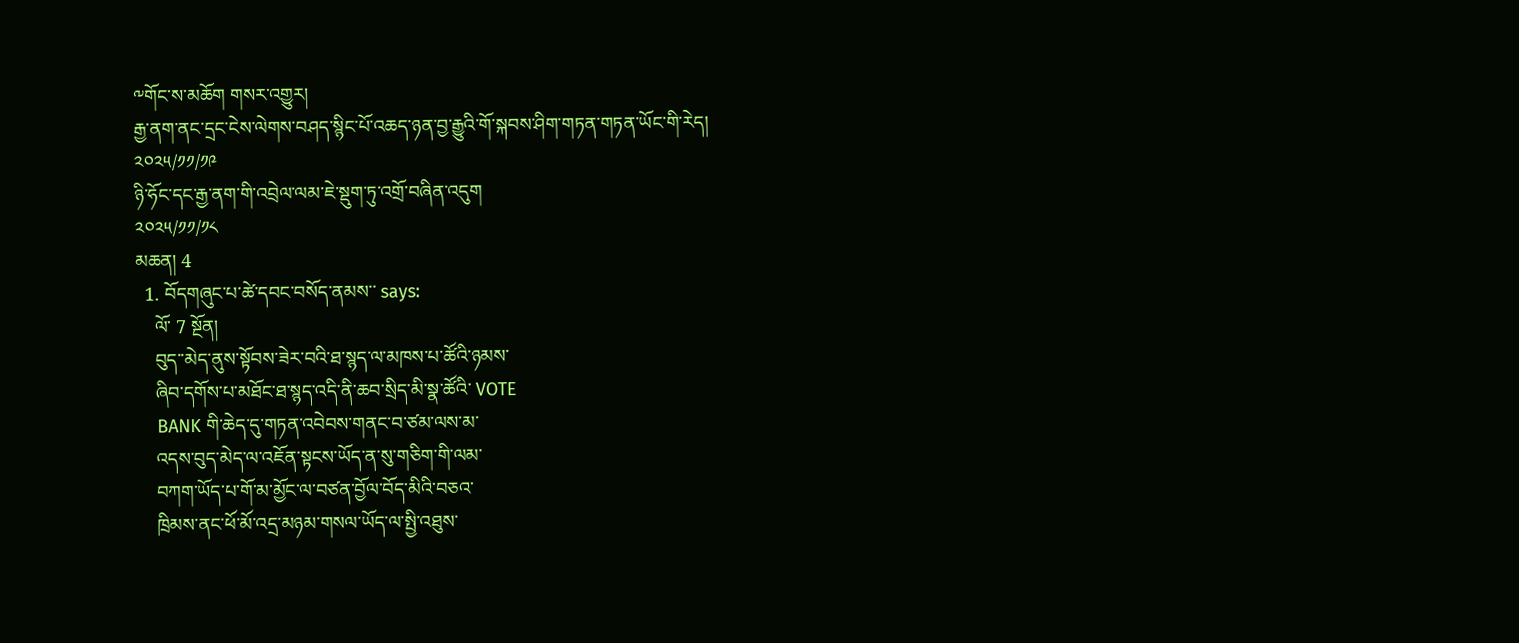༸གོང་ས་མཆོག གསར་འགྱུར།
རྒྱ་ནག་ནང་དྲང་ངེས་ལེགས་བཤད་སྙིང་པོ་འཆད་ཉན་བྱ་རྒྱུའི་གོ་སྐབས་ཤིག་གཏན་གཏན་ཡོང་གི་རེད།
༢༠༢༥/༡༡/༡༩
ཉི་ཧོང་དང་རྒྱ་ནག་གི་འབྲེལ་ལམ་ཇེ་སྡུག་ཏུ་འགྲོ་བཞིན་འདུག
༢༠༢༥/༡༡/༡༨
མཆན། 4
  1. བོདགཞུང་པ་ཚེ་དབང་བསོད་ནམས་་ says:
    ལོ་ 7 སྔོན།
    བུད་་མེད་ནུས་སྟོབས་ཟེར་བའི་ཐ་སྙད་ལ་མཁས་པ་ཚོའི་ཉམས་
    ཞིབ་དགོས་པ་མཐོང་ཐ་སྙད་འདི་ནི་ཆབ་སྲིད་མི་སྣ་ཚོའི་ VOTE
    BANK གི་ཆེད་དུ་གཏན་འབེབས་གནང་བ་ཙམ་ལས་མ་
    འདས་བུད་མེད་ལ་འཇོན་སྟངས་ཡོད་ན་སུ་གཅིག་གི་ལམ་
    བཀག་ཡོད་པ་གོ་མ་མྱོང་ལ་བཙན་བྱོལ་བོད་མིའི་བཅའ་
    ཁྲིམས་ནང་ཕོ་མོ་འདྲ་མཉམ་གསལ་ཡོད་ལ་སྤྱི་འཐུས་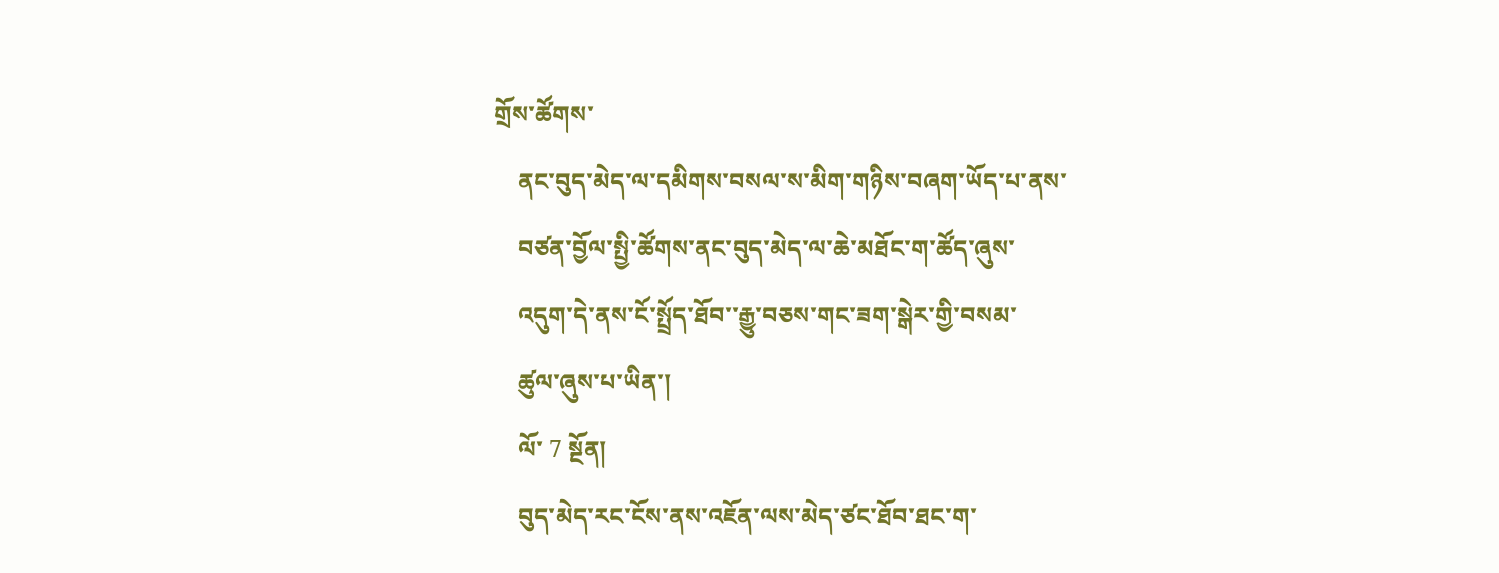གྲོས་ཚོགས་
    ནང་བུད་མེད་ལ་དམིགས་བསལ་ས་མིག་གཉིས་བཞག་ཡོད་པ་ནས་
    བཙན་བྱོལ་སྤྱི་ཚོགས་ནང་བུད་མེད་ལ་ཆེ་མཐོང་ག་ཚོད་ཞུས་
    འདུག་དེ་ནས་ངོ་སྤྲོད་ཐོབ་་རྒྱུ་བཅས་གང་ཟག་སྒེར་གྱི་བསམ་
    ཚུལ་ཞུས་པ་ཡིན་།
    ལོ་ 7 སྔོན།
    བུད་མེད་རང་ངོས་ནས་འཇོན་ལས་མེད་ཙང་ཐོབ་ཐང་ག་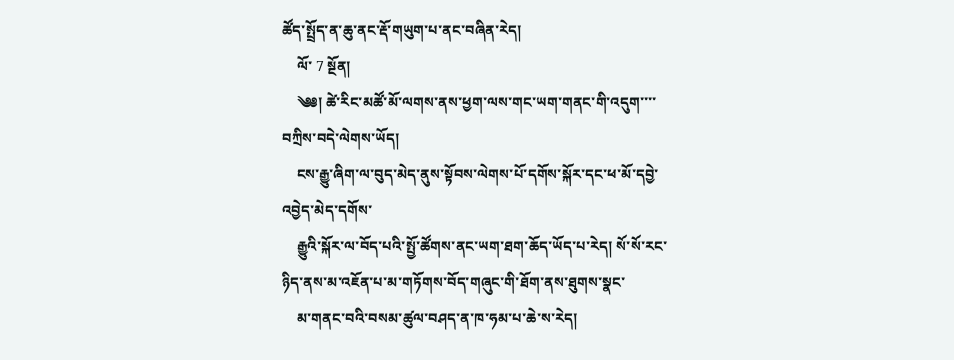ཚོད་སྤྲོད་ན་ཆུ་ནང་རྡོ་གཡུག་པ་ནང་བཞིན་རེད།
    ལོ་ 7 སྔོན།
    ༄༅། ཚེ་རིང་མཚོ་མོ་ལགས་ནས་ཕྱག་ལས་གང་ཡག་གནང་གི་འདུག་་་་བཀྲིས་བདེ་ལེགས་ཡོད།
    ངས་རྒྱུ་ཞིག་ལ་བུད་མེད་ནུས་སྟོབས་ལེགས་པོ་དགོས་སྐོར་དང་ཕ་མོ་དབྱེ་འབྱེད་མེད་དགོས་
    རྒྱུའི་སྐོར་ལ་བོད་པའི་སྤྱོ་ཚོགས་ནང་ཡག་ཐག་ཆོད་ཡོད་པ་རེད། སོ་སོ་རང་ཉིད་ནས་མ་འཇོན་པ་མ་གཏོགས་བོད་གཞུང་གི་ཐོག་ནས་ཐུགས་སྣང་
    མ་གནང་བའི་བསམ་ཚུལ་བཤད་ན་ཁ་ཧམ་པ་ཆེ་ས་རེད།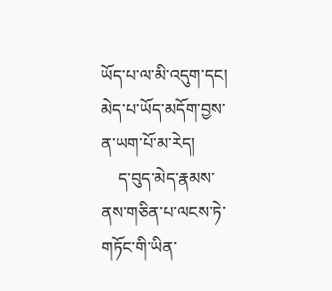ཡོད་པ་ལ་མི་འདུག་དང། མེད་པ་ཡོད་མདོག་བྱས་ན་ཡག་པོ་མ་རེད།
    ད་བུད་མེད་རྣམས་ནས་གཅིན་པ་ལངས་ཏེ་གཏོང་གི་ཡིན་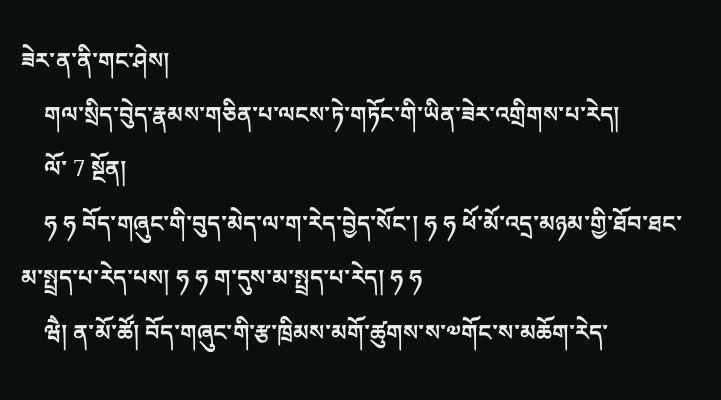ཟེར་ན་ནི་གང་ཤེས།
    གལ་སྲིད་བེུད་རྣམས་གཅིན་པ་ལངས་ཏེ་གཏོང་གི་ཡིན་ཟེར་འགྲིགས་པ་རེད།
    ལོ་ 7 སྔོན།
    ཧ ཧ བོད་གཞུང་གི་བུད་མེད་ལ་ག་རེད་བྱེད་སོང་། ཧ ཧ ཕོ་མོ་འདྲ་མཉམ་གྱི་ཐོབ་ཐང་མ་སྤྲད་པ་རེད་པས། ཧ ཧ ག་དུས་མ་སྤྲད་པ་རེད། ཧ ཧ
    ཝཻ། ན་མོ་ཚོ། བོད་གཞུང་གི་རྩ་ཁྲིམས་མགོ་ཚུགས་ས་༧གོང་ས་མཆོག་རེད་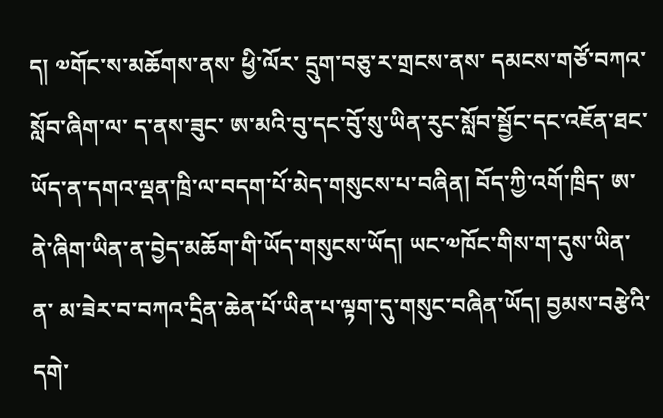ད། ༧གོང་ས་མཆོགས་ནས་ ཕྱི་ལོར་ དྲུག་བཅུ་ར་གྲངས་ནས་ དམངས་གཙོ་བཀའ་སློབ་ཞིག་ལ་ ད་ནས་ཟུང་ ཨ་མའི་བུ་དང་བོུ་སུ་ཡིན་རུང་སློབ་སྦྱོང་དང་འཇོན་ཐང་ཡོད་ན་དགའ་ལྡན་ཁྲི་ལ་བདག་པོ་མེད་གསུངས་པ་བཞིན། བོད་ཀྱི་འགོ་ཁྲིད་ ཨ་ནེ་ཞིག་ཡིན་ན་བྱེད་མཆོག་གི་ཡོད་གསུངས་ཡོད། ཡང་༧ཁོང་གིས་ག་དུས་ཡིན་ན་ མ་ཟེར་བ་བཀའ་དྲིན་ཆེན་པོ་ཡིན་པ་ལྟག་དུ་གསུང་བཞིན་ཡོད། བྱམས་བརྩེའི་དགེ་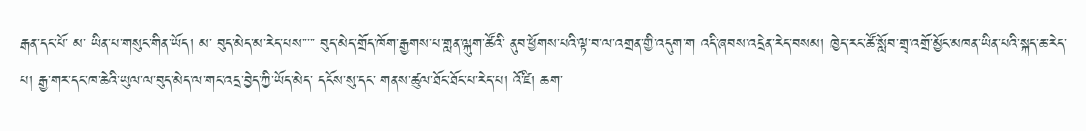རྒན་དང་པོ་ མ་ ཡིན་པ་གསུང་གིན་ཡོད། མ་ བུད་མེད་མ་རེད་པས་་་་་ བུད་མེད་གྲོད་ཁོག་རྒྱགས་པ་གླན་ལྐུག་ཚོའི་ ནུབ་ཕྱོགས་པའི་ལྟ་བ་ལ་འགྲན་གྱི་འདུག་ག འདི་ཞབས་འདྲེན་རེད་བསམ། ཁྱེད་རང་ཚོ་སློབ་གྲྭ་འགྲོ་མྱོང་མཁན་ཡིན་པའི་སྐད་ཆ་རེད་པ། རྒྱ་གར་དང་ཁ་ཆེའི་ཡུལ་ལ་བུད་མེད་ལ་གང་འདྲ་བྱེད་ཀྱི་ཡོད་མེད་ དངོས་སུ་དང་ གནས་ཚུལ་ཐོང་ཐོང་པ་རེད་པ། འོ་ཛི། ཆག་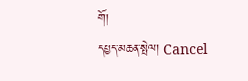གོ།
དཔྱད་མཆན་སྤེལ། Cancel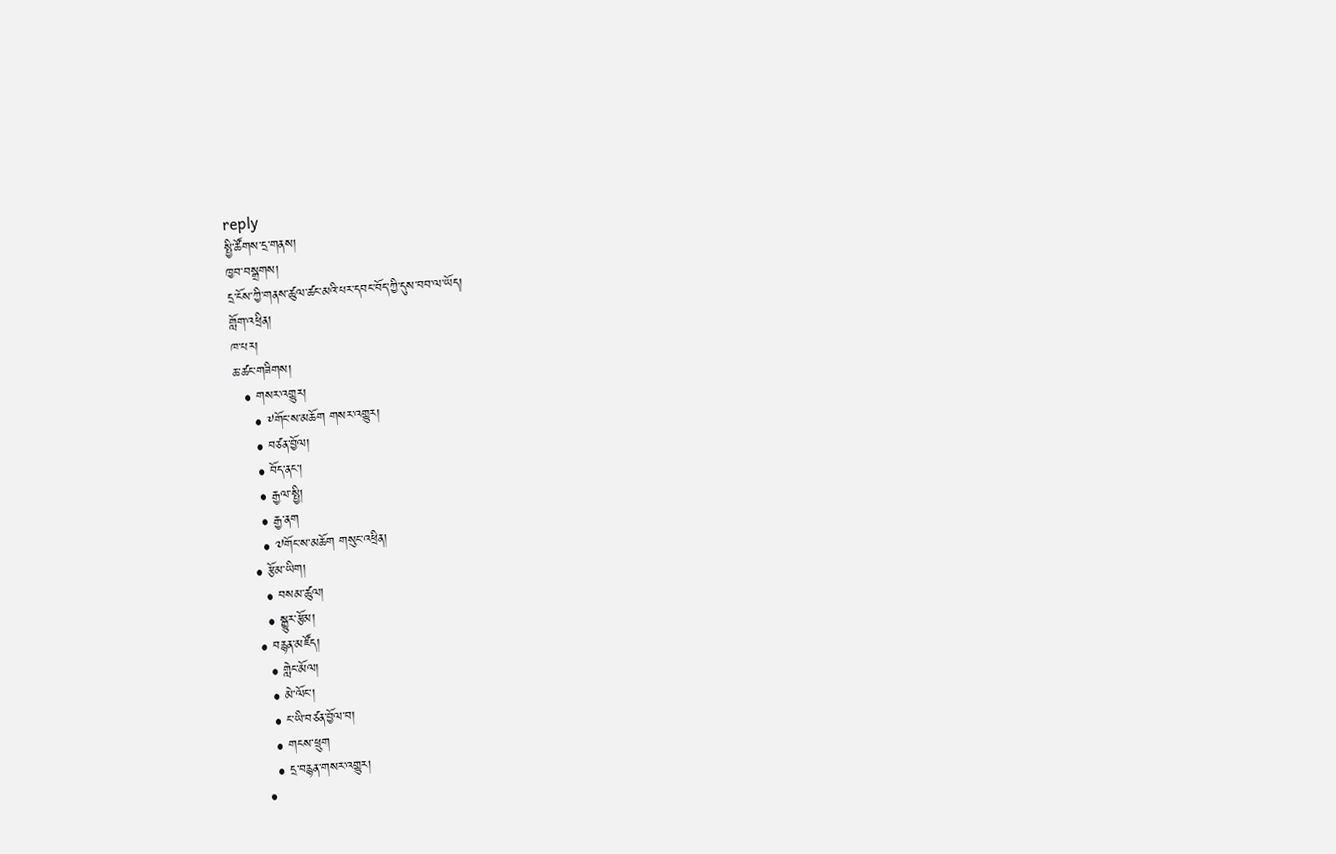reply
སྤྱི་ཚོགས་དྲ་གནས།
ཁྱབ་བསྒྲགས།
དྲ་ངོས་ཀྱི་གནས་ཚུལ་ཚང་མའི་པར་དབང་བོད་ཀྱི་དུས་བབ་ལ་ཡོད།
གློག་འཕྲིན།
ཁ་པར།
ཆ་ཚང་གཟིགས།
  • གསར་འགྱུར།
    • ༸གོང་ས་མཆོག གསར་འགྱུར།
    • བཙན་བྱོལ།
    • བོད་ནང་།
    • རྒྱལ་སྤྱི།
    • རྒྱ་ནག
    • ༧གོང་ས་མཆོག གསུང་འཕྲིན།
  • རྩོམ་ཡིག།
    • བསམ་ཚུལ།
    • སྒྱུར་རྩོམ།
  • བརྙན་མཛོད།
    • གླེང་མོལ།
    • མེ་ལོང་།
    • ང་ཡི་བཙན་བྱོལ་བ།
    • གངས་ཕྲུག
    • དྲ་བརྙན་གསར་འགྱུར།
  •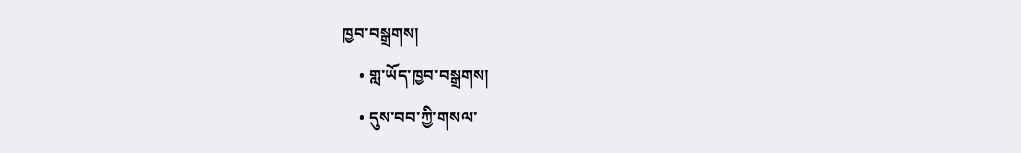ཁྱབ་བསྒྲགས།
    • གླ་ཡོད་ཁྱབ་བསྒྲགས།
    • དུས་བབ་ཀྱི་གསལ་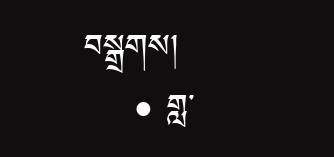བསྒྲགས།
    • གླ་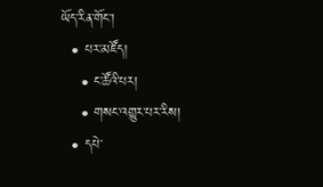ཡོད་རིན་གོང་།
  • པར་མཛོད།
    • ང་ཚོའི་པར།
    • གསང་འགྱུར་པར་རིས།
  • དཔེ་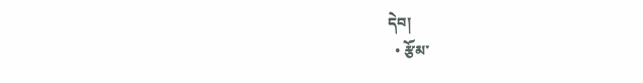དེབ།
  • རྩོམ་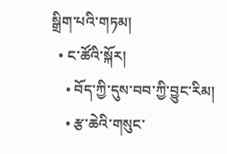སྒྲིག་པའི་གཏམ།
  • ང་ཚོའི་སྐོར།
    • བོད་ཀྱི་དུས་བབ་ཀྱི་བྱུང་རིམ།
    • རྩ་ཆེའི་གསུང་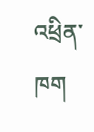འཕྲིན་ཁག